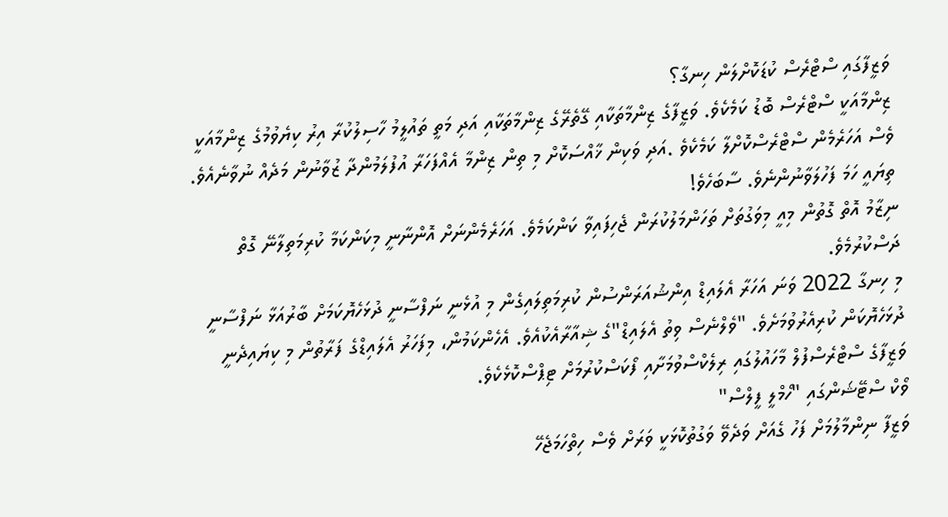ވަޒީފާގައި ސްޓްރެސް ކުޑަކޮށްލަން ހިނގާ؟
ޒިންމާއަކީ ސްޓްރެސް ބޮޑު ކަމެކެވެ. ވަޒީފާގެ ޒިންމާތަކާއި ގޭތެރޭގެ ޒިންމާތަކާއި އަދި މަތީ ތައުލީމު ހާސިލުކުރާ އިރު ކިޔެވުމުގެ ޒިންމާއަކީ ވެސް އަހަރެމެން ސްޓްރެސްކޮށްލާ ކަމެކެވެ .އަދި ވަކިން ޚާއްސަކޮށް މި ތިން ޒިންމާ އެއްފަހަރާ އުފުލަމުންދާ ޒުވާނުން މަދެއް ނުވާނެއެވެ. ތިޔައީ ހަމަ ފަހުލަވާނުންނެވެ. ސާބަހެވެ!
ނިޒާމު އޮތް ގޮތުން މިއީ މިވަގުތަށް ތަހަންމަލުކުރަން ޖެހިފައިވާ ކަންކަމެވެ. އަހަރެމެންނަށް އޮންނާނީ މިކަންކަމާ ކުރިމަތިލާނޭ ގޮތް ދަސްކުރުމެވެ.
މި ހިނގާ 2022 ވަނަ އަހަރާ އެލައިޑް އިންޝުއަރަންސުން ކުރިމަތިލައިގެން މި އުޅެނީ ނަފްސާނީ ދުޅަހެޔޮކަމަށް ބާރުއަޅާ ނަފްސާނީ ދުޅަހެޔޮކަން ކުރިއެރުވުމަށެވެ. "ވެލްނެސް ވިތު އެލައިޑް"ގެ ޝިއާރާއެކުއެވެ. އެހެންކަމުން، މިފަހަރު އެލައިޑްގެ ފަރާތުން މި ކިޔައިދެނީ ވަޒީފާގެ ސްޓްރެސްފުލް މާހައުލުގައި ރިލެކްސްވުމަށާއި ފޯކަސްކުރުމަށް ޓިޕްސްކޮޅެކެވެ.
ވޯކް ސްޓޭޝަންގައި "ހޯމްލީ ފީލްސް"
ވަޒީފާ ނިންމާލުމަށް ފަހު ގެއަށް ވަދެވޭ ވަގުތުކޮޅަކީ ވަރަށް ވެސް ހިތްހަމަޖެހޭ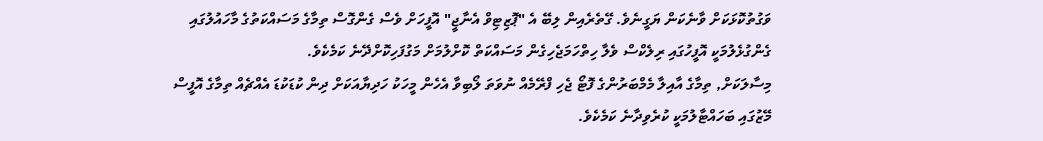ވަގުތުކޮޅަކަށް ވާނެކަން ޔަގީނެވެ. ގޭތެރެއިން ލިބޭ އެ "ޕޮޒިޓިވް އެނާޖީ" އޮފީހަށް ވެސް ގެންގޮސް ތިމާގެ މަސައްކަތުގެ މާހައުލުގައި ގެންގުޅެލުމަކީ އޮފީހުގައި ރިލެކްސް ވެލާ ހިތްހަމަޖެހިގެން މަސައްކަތް ކޮށްލުމަށް މަގުފަހިކޮށްދޭނެ ކަމެކެވެ.
މިސާލަކަށް, ތިމާގެ އާއިލާ މެމްބަރުންގެ ފޮޓޯ ޖެހި ފްރޭމެއް ނުވަތަ ލޯބިވާ އެހެން މީހަކު ހަދިޔާއަކަށް ދިން ކުޑަކުޑަ އެއްޗެއް ތިމާގެ އޮފީސް މޭޒުގައި ބަހައްޓާލުމަކީ ކުރެވިދާނެ ކަމެކެވެ.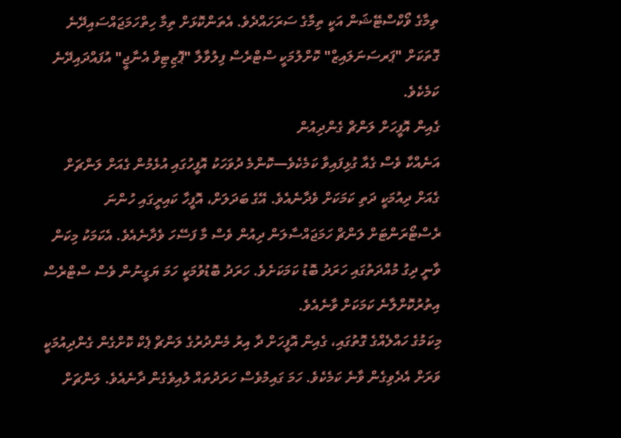ތިމާގެ ވޯކްސްޓޭޝަން އަކީ ތިމާގެ ސަރަހައްދެވެ. އެތަންކޮޅަށް ތިމާ ހިތްހަމަޖައްސައިދޭނެ ގޮތަކަށް "ޕަރސަނަލައިޒް" ކޮށްލުމަކީ ސްޓްރެސް ފިލުވާލާ "ޕޮޒިޓިވް އެނާޖީ" އުފައްދައިދޭނެ ކަމެކެވެ.
ގެއިން އޮފީހަށް ލަންޗް ގެންދިއުން
އަނެއްކާ ވެސް ގެއާ ގުޅިފައިވާ ކަމެކެވެ—ކޮންމެ ދުވަހަކު އޮފީހުގައި އުޅެމުން ގެއަށް ލަންޗަށް ގެއަށް ދިއުމަކީ ދަތި ކަމަކަށް ވެދާނެއެވެ. އޭގެ ބަދަލަށް، އޮފީހާ ކައިރީގައި ހުންނަ ރެސްޓޯރަންޓަށް ލަންޗް ހަމަޖައްސާލަން ދިއުން ވެސް މާ ފަސޭހަ ވެދާނެއެވެ. އެކަމަކު މިކަން ވާނީ ދިގު މުއްދަތުގައި ހަރަދު ބޮޑު ކަމަކަށެވެ. ހަރަދު ބޮޑުވުމަކީ ހަމަ ޔަގީނުން ވެސް ސްޓްރެސް އިތުރުކޮށްލާނެ ކަމަކަށް ވާނެއެވެ.
މިކަމުގެ ހައްލެއްގެ ގޮތުގައި، ގެއިން އޮފީހަށް ދާ އިރު މެންދުރުގެ ލަންޗް ޕެކް ކޮށްގެން ގެންދިއުމަކީ ވަރަށް އެދެވިގެން ވާނެ ކަމެކެވެ. ހަމަ ގައިމުވެސް ހަރަދުތައް ލުއިވެގެން ދާނެއެވެ. ލަންޗަށް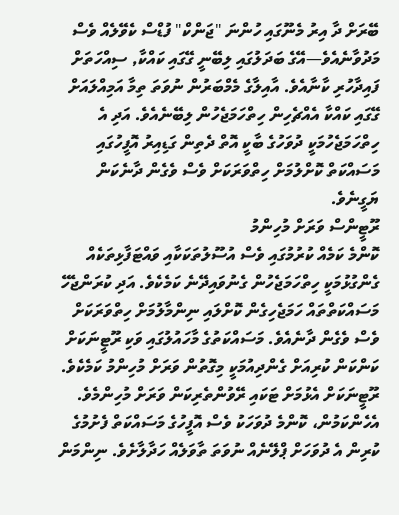ބޭރަށް ދާ އިރު މެނޫގައި ހުންނަ "ޖަންކް" ފުޑްސް ކެވޭލެއް ވެސް މަދުވާނެއެވެ—އޭގެ ބަދަލުގައި ލިބޭނީ ގޭގައި ކައްކާ, ސިއްހަތަށް ފައިދާހުރި ކާނާއެވެ. އާއިލާގެ މެމްބަރުން ނުވަތަ ތިމާ އަމިއްލައަށް ގޭގައި ކައްކާ އެއްޗެހިން ހިތްހަމަޖެހުން ލިބޭނެއެވެ. އަދި އެ ހިތްހަމަޖެހުމަކީ ދުވަހުގެ ބާކީ އޮތް ދެތިން ގަޑިއިރު އޮފީހުގައި މަސައްކަތް ކޮށްލުމަށް ހިތްވަރަކަށް ވެސް ވެގެން ދާނެކަން ޔަގީނެވެ.
ރޫޓީންސް ވަރަށް މުހިންމު
ކޮންމެ ކަމެއް ކުރުމުގައި ވެސް އުސޫލުތަކަކާއި ވައްޓަފާޅިތަކެއް ގެންގުޅުމަކީ ހިތްހަމަޖެހުން ގެނުވައިދޭނެ ކަމެކެވެ. އަދި ކުރަންޖެހޭ މަސައްކަތްތައް ހަމަޖެހިގެން ކޮށްލައި ނިންމާލުމަށް ހިތްވަރަކަށް ވެސް ވެގެން ދާނެއެވެ. މަސައްކަތުގެ މާހައުލުގައި ވަކި ރޫޓީނަކަށް ކަންކަން ކުރިއަށް ގެންދިއުމަކީ މިގޮތުން ވަރަށް މުހިންމު ކަމެކެވެ.
ރޫޓީނަކަށް އެޅުމަށް ޓަކައި ރޭވުންތެރިކަން ވަރަށް މުހިންމެވެ. އެހެންކަމުން، ކޮންމެ ދުވަހަކު ވެސް އޮފީހުގެ މަސައްކަތް ފެށުމުގެ ކުރިން އެ ދުވަހަށް ޕްލޭނެއް ނުވަތަ ތާވަލެއް ހަދާލާށެވެ. ނިންމަން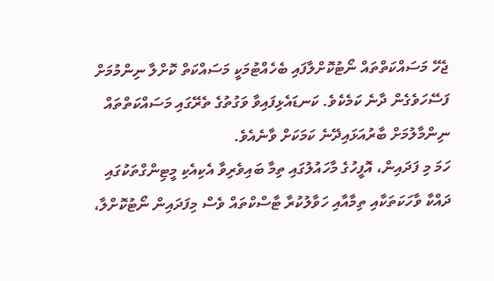ޖެހޭ މަސައްކަތްތައް ނޯޓުކޮށްލާފައި ބެހެއްޓުމަކީ މަސައްކަތް ކޮށްލާ ނިންމުމަށް ފަސޭހަވެގެން ދާނެ ކަމެކެވެ. ކަނޑައެޅިފައިވާ ވަގުތުގެ ތެރޭގައި މަސައްކަތްތައް ނިންމާލުމަށް ބާރުއަޅައިދޭނެ ކަމަކަށް ވާނެއެވެ.
ހަމަ މި ފަދައިން، އޮފީހުގެ މާހައުލުގައި ތިމާ ބައިވެރިވާ އެކިއެކި މީޓިންގްތަކުގައި ދައްކާ ވާހަކަތަކާއި ތިމާއާއި ހަވާލުކުރާ ޓާސްކްތައް ވެސް މިފަދައިން ނޯޓުކޮށްލާ،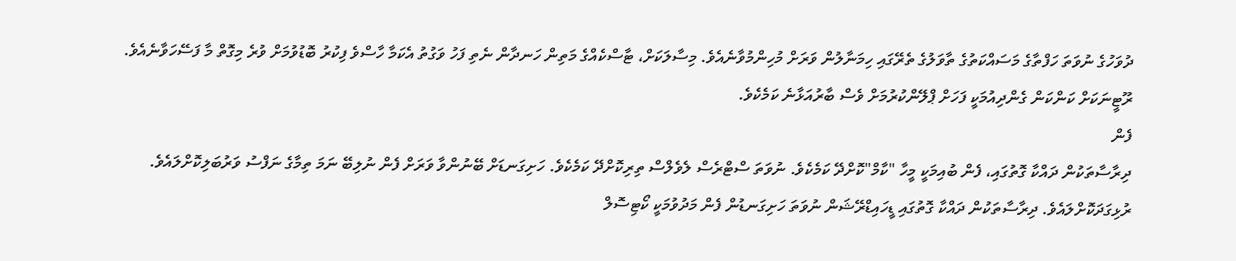ދުވަހުގެ ނުވަތަ ހަފްތާގެ މަސައްކަތުގެ ތާވަލުގެ ތެރޭގައި ހިމަނާލުން ވަރަށް މުހިންމުވާނެއެވެ. މިސާލަކަށް، ޓާސްކެއްގެ މަތިން ހަނދާން ނެތި ފަހު ވަގުތު އެކަމާ ހާސްވެ ފިކުރު ބޮޑުވުމަށް ވުރެ މިގޮތް މާ ފަސޭހަވާނެއެވެ. ރޫޓީނަކަށް ކަންކަން ގެންދިއުމަކީ ފަހަށް ޕްލޭންކުރުމަށް ވެސް ބާރުއަޅާނެ ކަމެކެވެ.
ފެން
ދިރާސާތަކުން ދައްކާ ގޮތުގައި، ފެން ބުއިމަކީ މީހާ "ކާމް"ކޮށްދޭ ކަމެކެވެ. ނުވަތަ ސްޓްރެސް ލެވެލްސް ތިރިކޮށްދޭ ކަމެކެވެ. ހަށިގަނޑަށް ބޭނުންވާ ވަރަށް ފެން ނުލިބޭ ނަމަ ތިމާގެ ނަފްސު ވަރުބަލިކޮށްލައެވެ. ރުޅިގަދަކޮށްލައެވެ. ދިރާސާތަކުން ދައްކާ ގޮތުގައި ޑީހައިޑްރޭޝަން ނުވަތަ ހަށިގަނޑުން ފެން މަދުވުމަކީ ކޯޓިސޮލް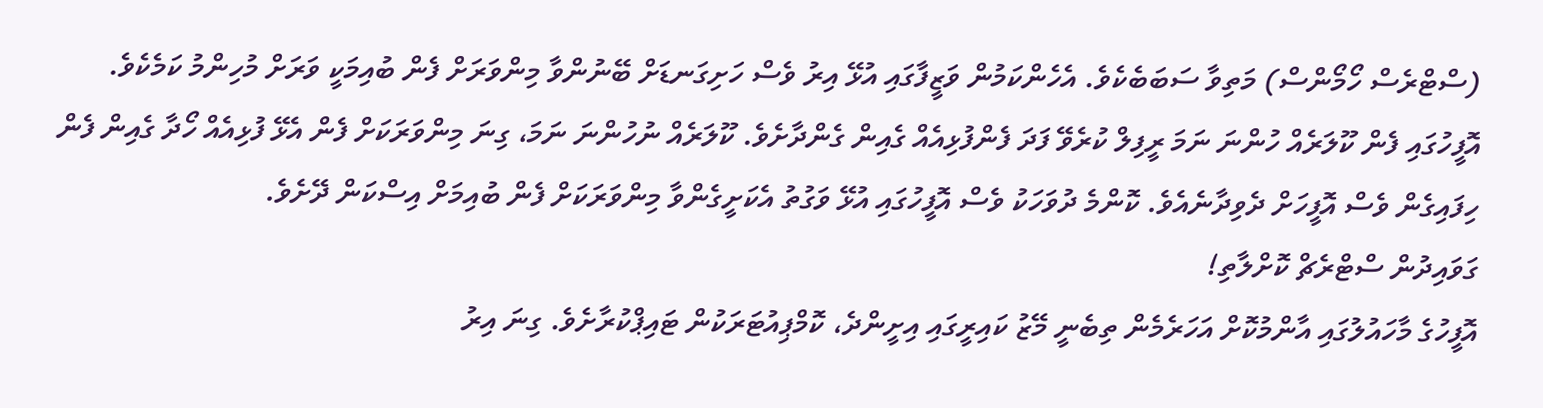(ސްޓްރެސް ހޯމޯންސް) މަތިވާ ސަބަބެކެވެ. އެހެންކަމުން ވަޒީފާގައި އުޅޭ އިރު ވެސް ހަށިގަނޑަށް ބޭނުންވާ މިންވަރަށް ފެން ބުއިމަކީ ވަރަށް މުހިންމު ކަމެކެވެ.
އޮފީހުގައި ފެން ކޫލަރެއް ހުންނަ ނަމަ ރީފިލް ކުރެވޭ ފަދަ ފެންފުޅިއެއް ގެއިން ގެންދާށެވެ. ކޫލަރެއް ނުހުންނަ ނަމަ، ގިނަ މިންވަރަކަށް ފެން އެޅޭ ފުޅިއެއް ހޯދާ ގެއިން ފެން ހިފައިގެން ވެސް އޮފީހަށް ދެވިދާނެއެވެ. ކޮންމެ ދުވަހަކު ވެސް އޮފީހުގައި އުޅޭ ވަގުތު އެކަށީގެންވާ މިންވަރަކަށް ފެން ބުއިމަށް އިސްކަން ދޭށެވެ.
ގަވައިދުން ސްޓްރެޗް ކޮށްލާތި!
އޮފީހުގެ މާހައުލުގައި އާންމުކޮށް އަހަރެމެން ތިބެނީ މޭޒު ކައިރީގައި އިށީންދެ، ކޮމްޕިއުޓަރަކުން ޓައިޕްކުރާށެވެ. ގިނަ އިރު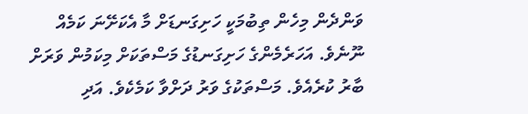ވަންދެން މިހެން ތިބުމަކީ ހަށިގަނޑަށް މާ އެކަށޭނަ ކަމެއް ނޫނެވެ. އަހަރެމެންގެ ހަށިގަނޑުގެ މަސްތަކަށް މިކަމުން ވަރަށް ބާރު ކުރެއެވެ. މަސްތަކުގެ ވަރު ދަށްވާ ކަމެކެވެ. އަދި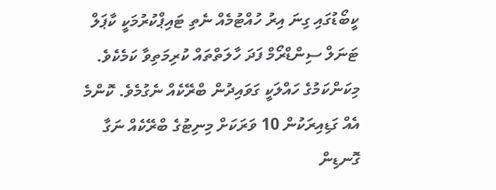ކީބޯޑުގައި ގިނަ އިރު ހުއްޓުމެއް ނެތި ޓައިޕްކުރުމަކީ ކާޕަލް ޓަނަލް ސިންޑްރޯމް ފަދަ ހާލަތްތައް ކުރިމަތިވާ ކަމެކެވެ.
މިކަންކަމުގެ ހައްލަކީ ގަވައިދުން ބްރޭކެއް ނެގުމެވެ. ކޮންމެ އެއް ގަޑިއިރަކުން 10 ވަރަކަށް މިނިޓުގެ ބްރޭކެއް ނަގާ ގޮނޑިން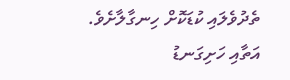ތެދުވެލައި ކުޑަކޮށް ހިނގާލާށެވެ. އަތާއި ހަށިގަނޑު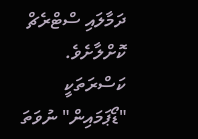ދަމާލައި ސްޓްރެޗް ކޮށްލާށެވެ. ކަސްރަތަކީ "ޑޯޕަމައިން" ނުވަތަ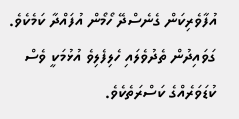އުފާވެރިކަން ގެނެސްދޭ ހޯމޯން އުފައްދާ ކަމެކެވެ. ގަވައިދުން ތެދުވެލައި ހެލިފެލިވެ އުޅުމަކީ ވެސް ކުޑަވަރެއްގެ ކަސްރަތެކެވެ.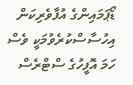ޑޯޕަމައިންގެ އުފާވެރިކަން އިހުސާސްކުރެވުމަކީ ވެސް ހަމަ އޮފީހުގެ ސްޓްރެސް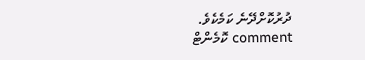ދުރުކޮށްދޭނެ ކަމެކެވެ.
comment ކޮމެންޓް